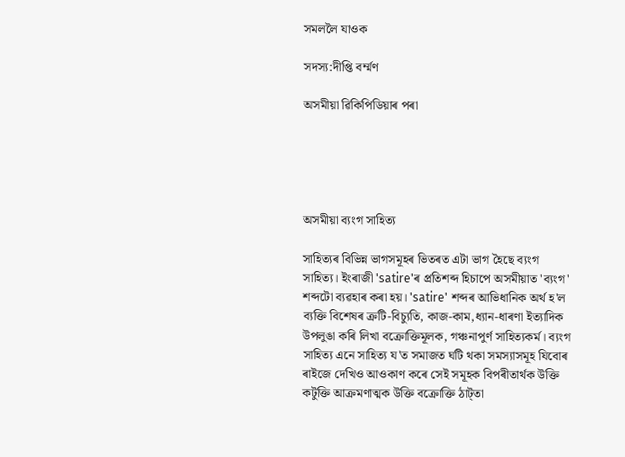সমললৈ যাওক

সদস্য:দীপ্তি বৰ্ম্মণ

অসমীয়া ৱিকিপিডিয়াৰ পৰা





অসমীয়া ব্যংগ সাহিত্য

সাহিত্যৰ বিভিন্ন ভাগসমূহৰ ভিতৰত এটা ভাগ হৈছে ব্যংগ সাহিত্য। ইংৰাজী 'satire'ৰ প্ৰতিশব্দ হিচাপে অসমীয়াত 'ব্যংগ' শব্দটো ব্যৱহাৰ কৰা হয়। 'satire' শব্দৰ আভিধানিক অৰ্থ হ'ল ব্যক্তি বিশেষৰ ক্ৰটি-বিচ্যুতি, কাজ-কাম,ধ্যান-ধাৰণা ইত্যাদিক উপলুঙা কৰি লিখা বক্ৰোক্তিমূলক, গঞ্চনাপুৰ্ণ সাহিত্যকৰ্ম। ব্যংগ সাহিত্য এনে সাহিত্য য'ত সমাজত ঘটি থকা সমস্যাসমূহ যিবোৰ ৰাইজে দেখিও আওকাণ কৰে সেই সমূহক বিপৰীতাৰ্থক উক্তি কটুক্তি আক্ৰমণাত্মক উক্তি বক্ৰোক্তি ঠাট্তা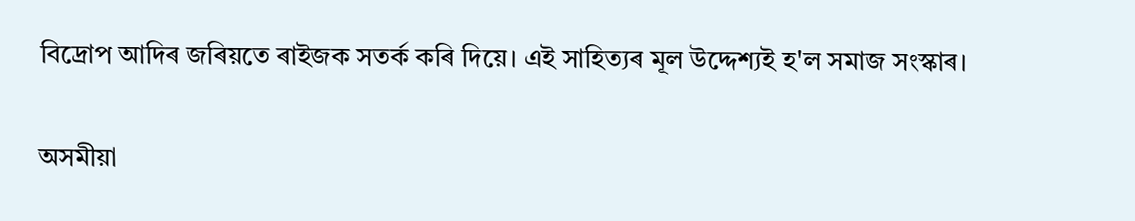বিদ্ৰোপ আদিৰ জৰিয়তে ৰাইজক সতৰ্ক কৰি দিয়ে। এই সাহিত্যৰ মূল উদ্দেশ্যই হ'ল সমাজ সংস্কাৰ।

অসমীয়া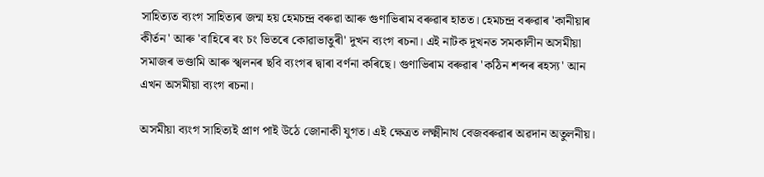সাহিত্যত ব্যংগ সাহিত্যৰ জন্ম হয় হেমচন্দ্ৰ বৰুৱা আৰু গুণাভিৰাম বৰুৱাৰ হাতত। হেমচন্দ্ৰ বৰুৱাৰ 'কানীয়াৰ কীৰ্তন' আৰু 'বাহিৰে ৰং চং ভিতৰে কোৱাভাতুৰী' দুখন ব্যংগ ৰচনা। এই নাটক দুখনত সমকালীন অসমীয়া সমাজৰ ভণ্ডামি আৰু স্খলনৰ ছবি ব্যংগৰ দ্বাৰা বৰ্ণনা কৰিছে। গুণাভিৰাম বৰুৱাৰ 'কঠিন শব্দৰ ৰহস্য' আন এখন অসমীয়া ব্যংগ ৰচনা।

অসমীয়া ব্যংগ সাহিত্যই প্ৰাণ পাই উঠে জোনাকী যুগত। এই ক্ষেত্ৰত লক্ষ্মীনাথ বেজবৰুৱাৰ অৱদান অতুলনীয়।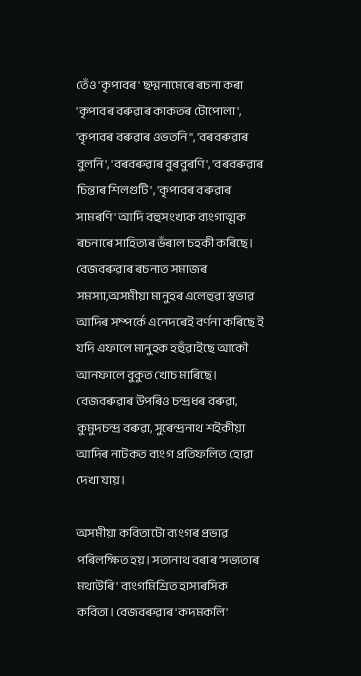তেঁও 'কৃপাবৰ' ছদ্মনামেৰে ৰচনা কৰা 'কৃপাবৰ বৰুৱাৰ কাকতৰ টোপোলা', 'কৃপাবৰ বৰুৱাৰ ওভতনি", 'বৰবৰুৱাৰ বুলনি', 'বৰবৰুৱাৰ বুৰবুৰণি', 'বৰবৰুৱাৰ চিন্তাৰ শিলগুটি', 'কৃপাবৰ বৰুৱাৰ সামৰণি' আদি বহুসংখ্যক ব্যংগাত্মক ৰচনাৰে সাহিত্যৰ ভঁৰাল চহকী কৰিছে। বেজবৰুৱাৰ ৰচনাত সমাজৰ সমস্যা,অসমীয়া মানুহৰ এলেহুৱা স্বভাৱ আদিৰ সম্পৰ্কে এনেদৰেই বৰ্ণনা কৰিছে ই যদি এফালে মানুহক হহুঁৱাইছে আকৌ আনফালে বুকুত খোচ মাৰিছে। বেজবৰুৱাৰ উপৰিও চন্দ্ৰধৰ বৰুৱা, কুমুদচন্দ্ৰ বৰুৱা, সুৰেন্দ্ৰনাথ শইকীয়া আদিৰ নাটকত ব্যংগ প্ৰতিফলিত হোৱা দেখা যায়।

অসমীয়া কবিতাটো ব্যংগৰ প্ৰভাৱ পৰিলক্ষিত হয়। সত্যনাথ বৰাৰ 'সভ্যতাৰ মথাউৰি' ব্যংগমিশ্ৰিত হাস্যৰসিক কবিতা। বেজবৰুৱাৰ 'কদমকলি'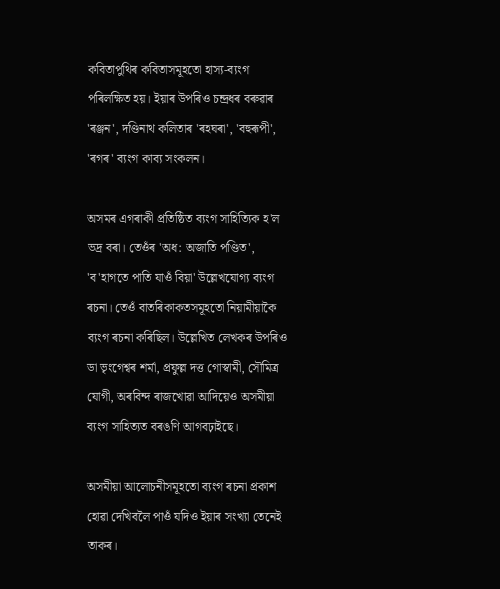কবিতাপুথিৰ কবিতাসমূহতো হাস্য-ব্যংগ পৰিলক্ষিত হয়। ইয়াৰ উপৰিও চন্দ্ৰধৰ বৰুৱাৰ 'ৰঞ্জন', দণ্ডিনাথ কলিতাৰ 'ৰহঘৰা', 'বহুৰূপী', 'ৰগৰ' ব্যংগ কাব্য সংকলন।

অসমৰ এগৰাকী প্ৰতিষ্ঠিত ব্যংগ সাহিত্যিক হ'ল ভদ্ৰ বৰা। তেওঁৰ 'অধ: অজাতি পণ্ডিত', 'ব'হাগতে পাতি যাওঁ বিয়া' উল্লেখযোগ্য ব্যংগ ৰচনা। তেওঁ বাতৰিকাকতসমূহতো নিয়ামীয়াকৈ ব্যংগ ৰচনা কৰিছিল। উল্লেখিত লেখকৰ উপৰিও ডা ভৃংগেশ্বৰ শৰ্মা, প্ৰফুল্ল দত্ত গোস্বামী, সৌমিত্ৰ যোগী, অৰবিন্দ ৰাজখোৱা আদিয়েও অসমীয়া ব্যংগ সাহিত্যত বৰঙণি আগবঢ়াইছে।

অসমীয়া আলোচনীসমূহতো ব্যংগ ৰচনা প্ৰকাশ হোৱা দেখিবলৈ পাওঁ যদিও ইয়াৰ সংখ্যা তেনেই তাকৰ।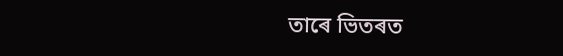তাৰে ভিতৰত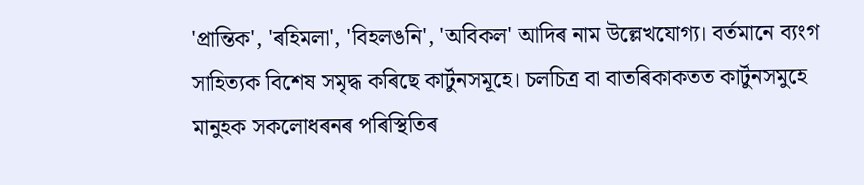'প্ৰান্তিক', 'ৰহিমলা', 'বিহলঙনি', 'অবিকল' আদিৰ নাম উল্লেখযোগ্য। বৰ্তমানে ব্যংগ সাহিত্যক বিশেষ সমৃদ্ধ কৰিছে কাৰ্টুনসমূহে। চলচিত্ৰ বা বাতৰিকাকতত কাৰ্টুনসমুহে মানুহক সকলোধৰনৰ পৰিস্থিতিৰ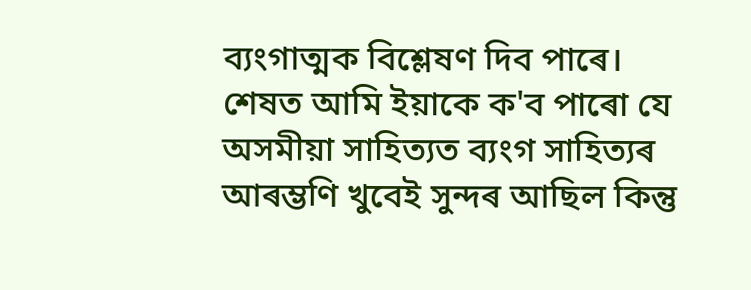ব্যংগাত্মক বিশ্লেষণ দিব পাৰে। শেষত আমি ইয়াকে ক'ব পাৰো যে অসমীয়া সাহিত্যত ব্যংগ সাহিত্যৰ আৰম্ভণি খুবেই সুন্দৰ আছিল কিন্তু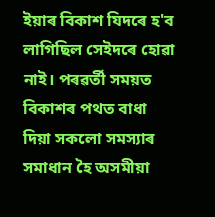ইয়াৰ বিকাশ যিদৰে হ'ব লাগিছিল সেইদৰে হোৱা নাই। পৰৱৰ্তী সময়ত বিকাশৰ পথত বাধা দিয়া সকলো সমস্যাৰ সমাধান হৈ অসমীয়া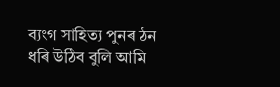ব্যংগ সাহিত্য পুনৰ ঠন ধৰি উঠিব বুলি আমি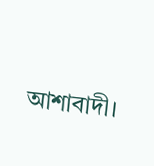আশাবাদী।